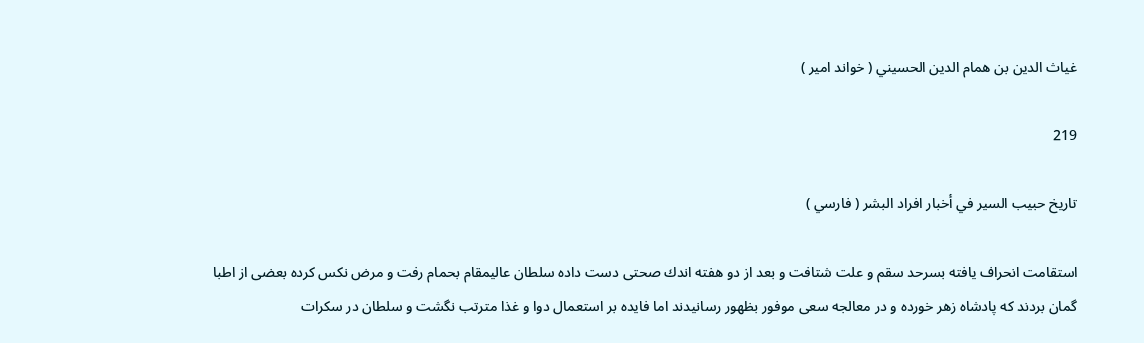غياث الدين بن همام الدين الحسيني ( خواند امير )

219

تاريخ حبيب السير في أخبار افراد البشر ( فارسي )

استقامت انحراف يافته بسرحد سقم و علت شتافت و بعد از دو هفته اندك صحتى دست داده سلطان عاليمقام بحمام رفت و مرض نكس كرده بعضى از اطبا گمان بردند كه پادشاه زهر خورده و در معالجه سعى موفور بظهور رسانيدند اما فايده بر استعمال دوا و غذا مترتب نگشت و سلطان در سكرات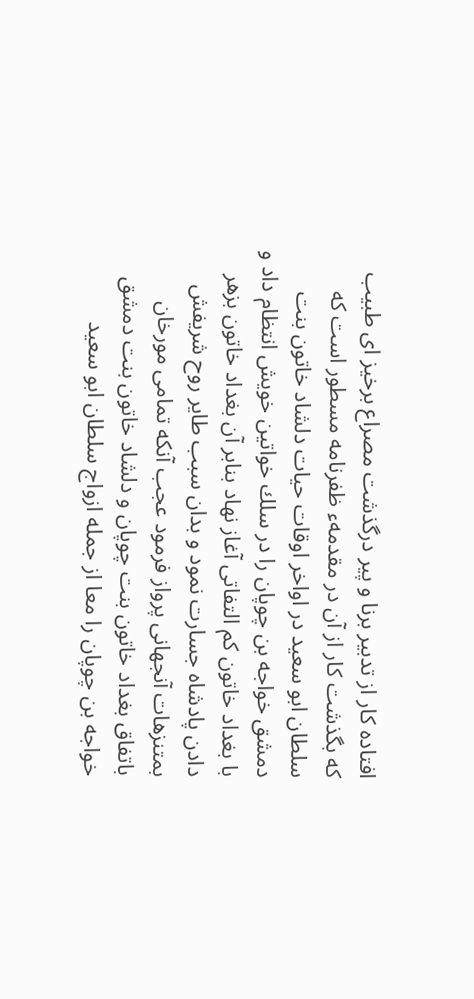افتاده كار از تدبير برنا و پير درگذشت مصراع برخيز اى طبيب كه بگذشت كار از آن در مقدمهء ظفرنامه مسطور است كه سلطان ابو سعيد در اواخر اوقات حيات دلشاد خاتون بنت دمشق خواجه بن چوپان را در سلك خواتين خويش انتظام داد و با بغداد خاتون كم التفاتى آغاز نهاد بنابر آن بغداد خاتون بزهر دادن پادشاه جسارت نمود و بدان سبب طاير روح شريفش بمتنزهات آنجهانى پرواز فرمود عجب آنكه تمامى مورخان باتفاق بغداد خاتون بنت چوپان و دلشاد خاتون بنت دمشق خواجه بن چوپان را معا از جمله ازواج سلطان ابو سعيد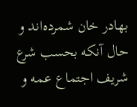بهادر خان شمرده‌اند و حال آنكه بحسب شرع شريف اجتماع عمه و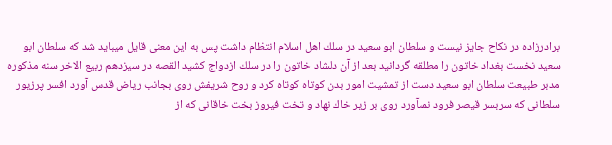برادرزاده در نكاح جايز نيست و سلطان ابو سعيد در سلك اهل اسلام انتظام داشت پس به اين معنى قايل ميبايد شد كه سلطان ابو سعيد نخست بغداد خاتون را مطلقه گردانيد بعد از آن دلشاد خاتون را در سلك ازدواج كشيد القصه در سيزدهم ربيع الاخر سنه مذكوره مدبر طبيعت سلطان ابو سعيد دست از تمشيت امور بدن كوتاه كوتاه كرد و روح شريفش روى بجانب رياض قدس آورد افسر پرزيور سلطانى كه سربسر قيصر فرود نمىآورد روى بر زير خاك نهاد و تخت فيروز بخت خاقانى كه از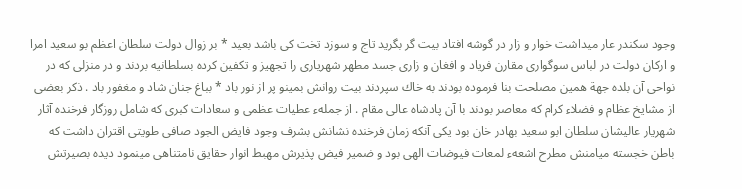وجود سكندر عار ميداشت خوار و زار در گوشه افتاد بيت گر بگريد تاج و سوزد تخت كى باشد بعيد * بر زوال دولت سلطان اعظم بو سعيد امرا و اركان دولت در لباس سوگوارى مقارن فرياد و افغان و زارى جسد مطهر شهريارى را تجهيز و تكفين كرده بسلطانيه بردند و در منزلى كه در نواحى آن بلده جهة همين مصلحت بنا فرموده بودند به خاك سپردند بيت روانش بمينو پر از نور باد * بباغ جنان شاد و مغفور باد . ذكر بعضى از مشايخ عظام و فضلاء كرام كه معاصر بودند با آن پادشاه عالى مقام . از جملهء عطيات عظمى و سعادات كبرى كه شامل روزگار فرخنده آثار شهريار عاليشان سلطان ابو سعيد بهادر خان بود يكى آنكه زمان فرخنده نشانش بشرف وجود فايض الجود صافى طويتى اقتران داشت كه باطن خجسته ميامنش مطرح اشعهء لمعات فيوضات الهى بود و ضمير فيض پذيرش مهبط انوار حقايق نامتناهى مينمود ديده بصيرتش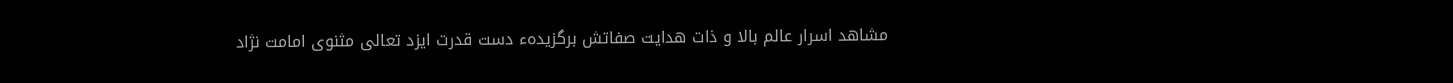مشاهد اسرار عالم بالا و ذات هدايت صفاتش برگزيدهء دست قدرت ايزد تعالى مثنوى امامت نژاد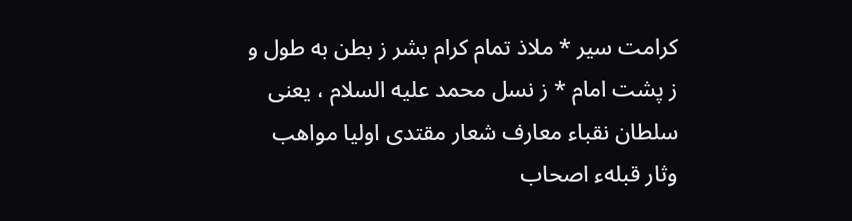كرامت سير * ملاذ تمام كرام بشر ز بطن به طول و ز پشت امام * ز نسل محمد عليه السلام ، يعنى سلطان نقباء معارف شعار مقتدى اوليا مواهب وثار قبلهء اصحاب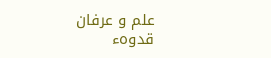علم و عرفان قدوهء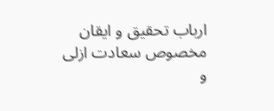ارباب تحقيق و ايقان مخصوص سعادت ازلى و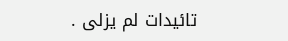تائيدات لم يزلى .